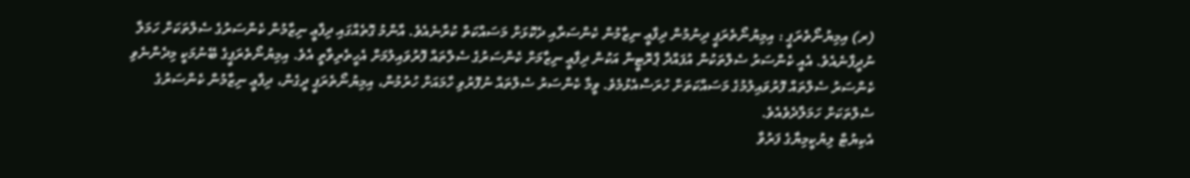(ރ) އިމިޔުނޯތެރަޕީ : އިމިޔުނޯތެރަޕީ ދިނުމުން ދިފާޢީ ނިޒާމުން ކެންސަރާއި ދެކޮޅަށް މަސައްކަތް ކުރާނެއެވެ. އާންމު ގޮތެއްގައި ދިފާޢީ ނިޒާމުން ކެންސަރުގެ ސެލްތަކަށް ހަމަލާ ނުދީފާނެއެވެ. އެއީ ކެންސަރު ސެލްތަކުން އުފައްދާ ޕްރޮޓީން އަކުން ދިފާޢީ ނިޒާމަށް ކެންސަރުގެ ސެލްތައް ފޮރުވައިލުމަށް އެހީތެރިވާތީ އެވެ. އިމިޔުނޯތެރަޕީގެ ބޭނުމަކީ މިދެންނެވި ކެންސަރު ސެލްތައް ފޮރުވައިލުމުގެ މަސައްކަތަށް ހުރަސްއެޅުމެވެ. ވީމާ ކެންސަރު ސެލްތައް ނުފޮރުވި ހާމައަށް ހުރުމުން، އިމިޔުނޯތެރަޕީ ދީގެން، ދިފާޢީ ނިޒާމުން ކެންސަރުގެ ސެލްތަކަށް ހަމަލާދެވެއެވެ.
އެކިޔުޓް ލިޔުކީމިޔާގެ ފަރުވާ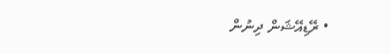• ރޭޑިއޭޝަން ދިނުން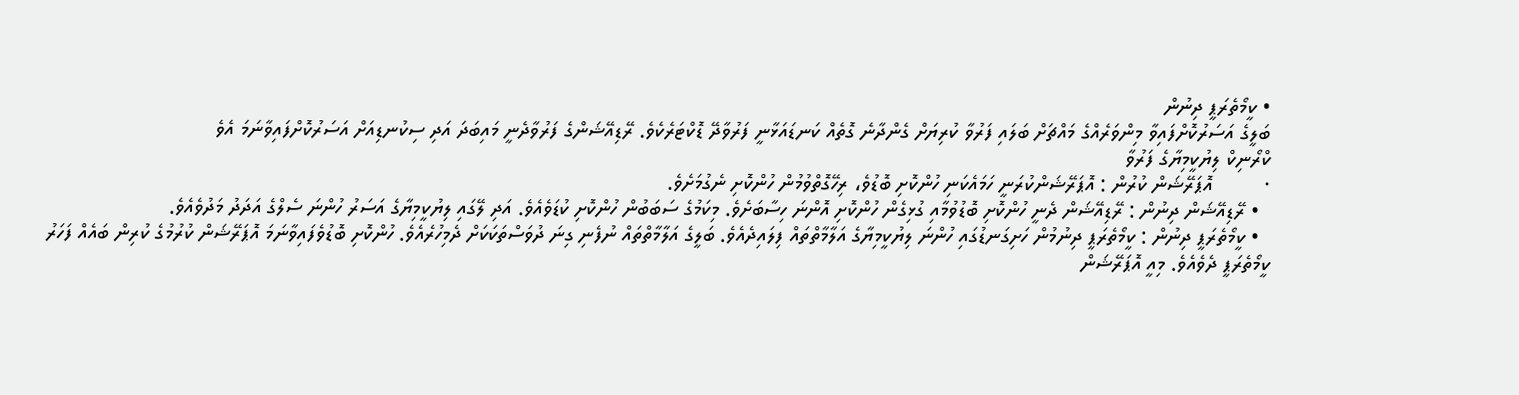• ކީމޯތެރަޕީ ދިނުން
ބަލީގެ އަސަރުކޮށްފައިވާ މިންވަރެއްގެ މައްޗަށް ބަލައި ފަރުވާ ކުރިޔަށް ގެންދާނެ ގޮތެއް ކަނޑައަޅާނީ ފަރުވާދޭ ޑޮކްޓަރެކެވެ. ރޭޑިއޭޝަންގެ ފަރުވާދެނީ މައިބަދަ އަދި ސިކުނޑިއަށް އަސަރުކޮށްފައިވާނަމަ އެވެ
ކްރޯނިކް ލިޔުކީމިޔާގެ ފަރުވާ
·         އޮޕަރޭޝަން ކުރުން : އޮޕަރޭޝަންކުރަނީ ހަމައެކަނި ހުންކޮށި ބޮޑުވެ، ރިހޭގޮތްވުމުން ހުންކޮށި ނެގުމަށެވެ.
  • ރޭޑިއޭޝަން ދިނުން : ރޭޑިއޭޝަން ދެނީ ހުންކޮށި ބޮޑުވުމާއި ގުޅިގެން ހުންކޮށި އޮންނަ ހިސާބަށެވެ. މިކަމުގެ ސަބަބުން ހުންކޮށި ކުޑަވެއެވެ. އަދި ލޭގައި ލިޔުކީމިޔާގެ އަސަރު ހުންނަ ސެލްގެ އަދަދު މަދުވެއެވެ.
  • ކީމޯތެރަޕީ ދިނުން : ކީމޯތެރަޕީ ދިނުމުން ހަށިގަނޑުގައި ހުންނަ ލިޔުކީމިޔާގެ އަލާމާތްތައް ފިލައިދެއެވެ. ބަލީގެ އަލާމާތްތައް ނުފެނި ގިނަ ދުވަސްތަކަކަށް ދެމިހުރެއެވެ. ހުންކޮށި ބޮޑުވެފައިވާނަމަ އޮޕަރޭޝަން ކުރުމުގެ ކުރިން ބައެއް ފަހަރު ކީމޯތެރަޕީ ދެވެއެވެ. މިއީ އޮޕަރޭޝަން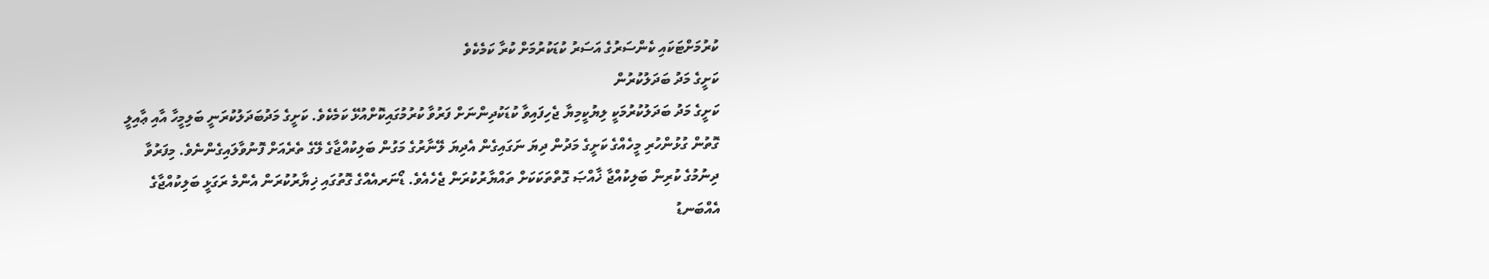ކުރުމަށްޓަކައި ކެންސަރުގެ އަސަރު ކުޑަކުރުމަށް ކުރާ ކަމެކެވެ
ކަށީގެ މަދު ބަދަލުކުރުން
ކަށީގެ މަދު ބަދަލުކުރުމަކީ ލިޔުކީމިޔާ ޖެހިފައިވާ ކުޑަކުދިންނަށް ފަރުވާ ކުރުމުގައިކޮށްއުޅޭ ކަމެކެވެ. ކަށީގެ މަދުބަދަލުކުރަނީ ބަލިމީހާ އާއި ޢާއިލީ ގޮތުން ގުޅުންހުރި މީހެއްގެ ކަށީގެ މަދުން ދިޔަ ނަގައިގެން އެދިޔަ ލޭނާރުގެ މަގުން ބަލިކުއްޖާގެ ލޭގެ ތެރެއަށް ފޮނުވާލައިގެންނެވެ. މިފަރުވާ ދިނުމުގެ ކުރިން ބަލިކުއްޖާ ޚާއްޞަ ގޮތްތަކަކަށް ތައްޔާރުކުރަން ޖެހެއެވެ. ޑޯނަރއެއްގެ ގޮތުގައި ޚިޔާރުކުރަން އެންމެ ރަގަޅީ ބަލިކުއްޖާގެ އެއްބަނޑު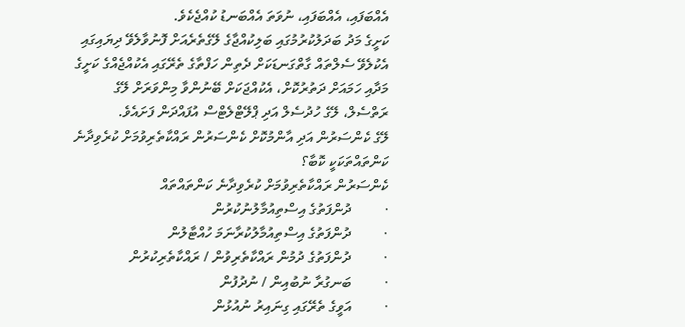އެއްބަފައި، އެއްބަފައި، ނުވަތަ އެއްބަނޑު ކުއްޖެކެވެ.
ކަށީގެ މަދު ބަދަލުކުރުމުގައި ބަލިކުއްޖާގެ ލޭގެތެރެއަށް ފޮނުވާލެވޭ ދިޔައިގައި އެކުލެވޭ ސެލްތައް ގާތްގަނޑަކަށް ދެތިން ހަފްތާގެ ތެރޭގައި އެކުއްޖެއްގެ ކަށީގެ މަދާއި ހަމައަށް ދަތުރުކޮށް، އެކުއްޖަކަށް ބޭނުންވާ މިންވަރަށް ލޭގެ ރަތްސެލް، ލޭގެ ހުދުސެލް އަދި ޕްލޭޓްލެޓްސް އުފައްދަން ފަށައެވެ.
ލޭގެ ކެންސަރުން އަދި އާންމުކޮށް ކެންސަރުން ރައްކާތެރިވުމަށް ކުރެވިދާނެ ކަންތައްތަކަކީ ކޮބާ؟
ކެންސަރުން ރައްކާތެރިވުމަށް ކުރެވިދާނެ ކަންތައްތައް
·         ދުންފަތުގެ އިސްތިއުމާލުނުކުރުން
·         ދުންފަތުގެ އިސްތިއުމާލުކުރާނަމަ ހުއްޓާލުން
·         ދުންފަތުގެ ދުމުން ރައްކާތެރިވުން / ރައްކާތެރިކުރުން
·         ބަނގުރާ ނުބުއިން / ނުދުފުން
·         އަވީގެ ތެރޭގައި ގިނައިރު ނުއުޅުން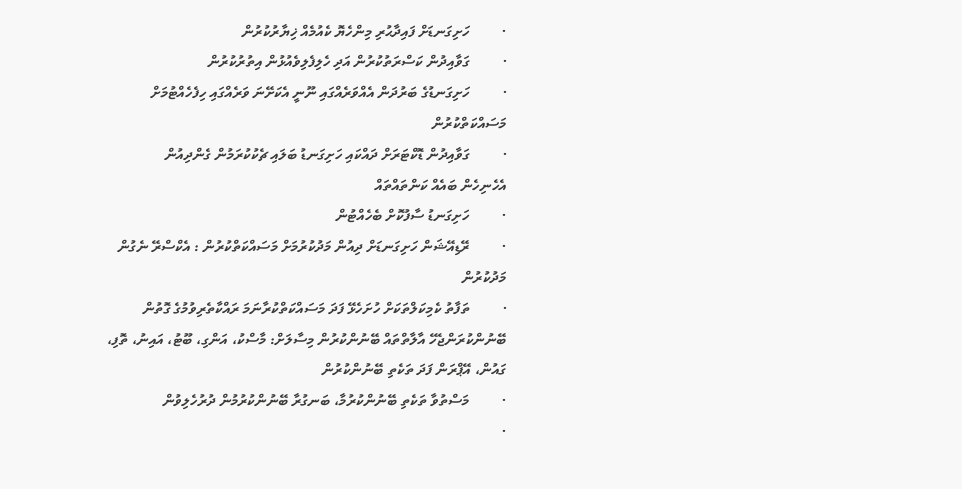·         ހަށިގަނޑަށް ފައިދާޙުރި މިންހެޔޮ ކެއުމެއް ޚިޔާރުކުރުން
·         ގަވާއިދުން ކަސްރަތުކުރުން އަދި ހެލިފެލިވެއުޅުން އިތުރުކުރުން
·         ހަށިގަނޑުގެ ބަރުދަން އެއްވަރެއްގައި ނޫނީ އެކަށޭނަ ވަރެއްގައި ހިފެހެއްޓުމަށް މަސައްކަތްކުރުން
·         ގަވާއިދުން ޑޮކްޓަރަށް ދައްކައި ހަށިގަނޑު ބަލައި ޗެކުކުރަމުން ގެންދިއުން
އެހެނިހެން ބައެއް ކަންތައްތައް
·         ހަށިގަނޑު ސާފުކޮށް ބެހެއްޓުން
·         ރޭޑިއޭޝަން ހަށިގަނޑަށް ދިއުން މަދުކުރުމަށް މަސައްކަތްކުރުން : އެކްސްރޭ ނެގުން މަދުކުރުން
·         ތަފާތު ކެމިކަލްތަކަށް ހުށަހެޅޭ ފަދަ މަސައްކަތްކުރާނަމަ ރައްކާތެރިވުމުގެ ގޮތުން ބޭނުންކުރަންޖެހޭ އާލާތްތައް ބޭނުންކުރުން މިސާލަށް: މާސްކު، އަންގި، ބޫޓު، އައިނު، ތޮފި، ގައުން، އޭޕްރަން ފަދަ ތަކެތި ބޭނުންކުރުން
·         މަސްތުވާ ތަކެތި ބޭނުންކުރުމާ، ބަނގުރާ ބޭނުންކުރުމުން ދުރުހެލިވުން
·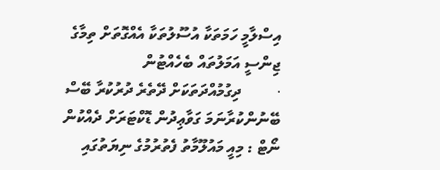އިސްލާމީ ހަމަތަކާ އުސޫލުތަކާ އެއްގޮތަށް ތިމާގެ ޖިންސީ އަމަލުތައް ބެހެއްޓުން
·         ދިގުމުއްދަތަކަށް ދޭތެރެ ދުރުކުރާ ބޭސް ބޭނުންކުރާނަމަ ގަވާޢިދުން ޑޮކްޓަރަށް ދެއްކުން
ނޯޓް : މިއީ މައުލޫމާތު ފެތުރުމުގެ ނިޔަތުގައި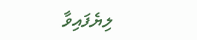ލިޔެފައިވާ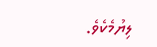ލިޔުމެކެވެ.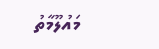މައުލޫމާތު